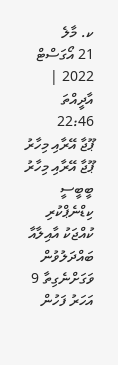ކ. މާލެ
21 އޯގަސްޓް 2022 | އާދީއްތަ 22:46
ޕޫޖާ އޭރާއި މިހާރު
ޕޫޖާ އޭރާއި މިހާރު
ބީބީސީ
ކިޑްނެޕްކުރި ކުއްޖަކު އާއިލާއާ ބައްދަލުވުން
ވަގަށްނެގިތާ 9 އަހަރު ފަހުން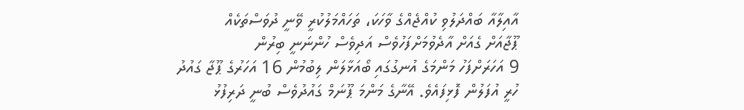އާއިލާއާ ބައްދަލުވި ކުއްޖެއްގެ ވާހަކަ، ތަހައްމަލުކުރީ ވޭނީ ދުވަސްތަކެއް
ޕޫޖާއަށް ގެއަށް އާދެވުމަށްފަހުވެސް އަދިވެސް ހުންނަނީ ބިރުން
9 އަހަރަށްފަހު މަންމަގެ އުނގުގައި ބޯއަޅާލަން ލިބުމުން 16 އަހަރުގެ ޕޫޖާ ގައުދު ހުރީ އުފަލުން ފޮޅިފައެވެ. އޭނާގެ މަންމަ ޕޫނަމް ގައުދުވެސް ބުނީ ދަރިފުޅު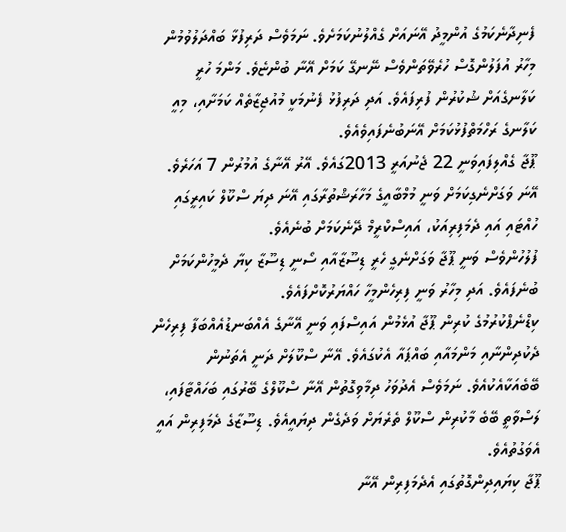ފެނިދާނެކަމުގެ އުންމީދު އޭނައަށް ގެއްލުނުކަމަށެވެ. ނަމަވެސް ދަރިފުޅާ ބައްދަލުވުމުން މިހާރު އުފަލުންގޮސް ހުރެވޭތަންވެސް ނޭނގޭ ކަމަށް އޭނާ ބުންޏެވެ. މަންމަ ހުރީ ކަލާނގެއަށް ޝުކުރުން ފުރިފައެވެ. އަދި ދަރިފުޅު ފެނުމަކީ މުއުޖިޒާތެއް ކަމަށާއި، މިއީ ކަލާނގެ ރަހްމަތްފުޅުކަމަށް އޭނަބުނެފައިވެއެވެ.
ޕޫޖާ ގެއްލިފައިވަނީ 22 ޖެނުއަރީ 2013ގައެވެ. އޭރު އޭނާގެ އުމުރުން 7 އަހަރެވެ. އޭނަ ވަގަށްނެގިކަމަށް ވަނީ މުމްބާއީގެ މަހާރަޝްތުރާގައި އޭނަ ދިޔަ ސްކޫލް ކައިރީގައި ހުއްޓައި އައި ދެމަފިރިއަކު، އައިސްކްރީމް ދޭނެކަމަށް ބުނެއެވެ.
ފުލުހުންވެސް ވަނީ ޕޫޖާ ވަގަށްނެގީ ހެރީ ޑިސޫޒާއާއި ސޯނީ ޑިސޫޒާ ކިޔާ ދެމީހުންކަމަށް ބުނެފައެވެ. އަދި މިހާރު ވަނީ ފިރިހެންމީހާ ހައްޔަރުކޮށްފައެވެ.
ކިޑްނެޕްކުރުމުގެ ކުރިން ޕޫޖާ އުޅެމުން އައިސްފައި ވަނީ އޭނާގެ އެއްބަނޑުއެއްބަފާ ފިރިހެން ދެކުދިންނާއި މަންމައާއި ބައްޕައާ އެކުގައެވެ. އޭނާ ސްކޫލަށް ދަނީ އެތަނުން ބޭބެއަކާއެކުއެވެ. ނަމަވެސް އެދުވަހު ދިމާވިގޮތުން އޭނާ ސްކޫލްގެ ބޭރުގައި ބަހައްޓާފައި، ލަސްވާތީ ބޭބެ މާކުރިން ސްކޫލް ތެރެޔަށް ވަދެގެން ދިޔައީއެވެ. ޑިސޫޒާގެ ދެމަފިރިން އައީ އެވަގުތުއެވެ.
ޕޫޖާ ކިޔައިދިންގޮތުގައި އެދެމަފިރިން އޭނާ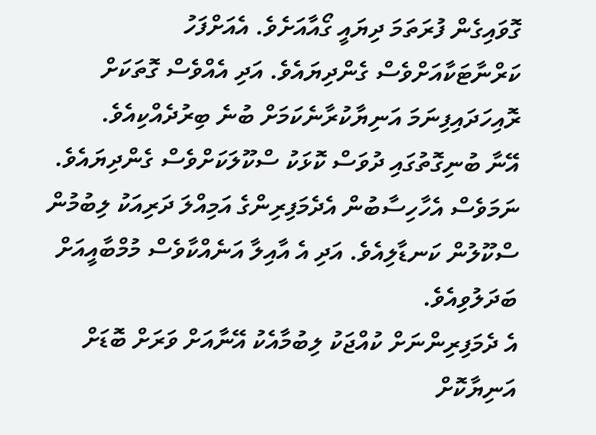ގޮވައިގެން ފުރަތަމަ ދިޔައީ ގޯއާއަށެވެ. އެއަށްފަހު ކަރްނާޓަކާއަށްވެސް ގެންދިޔައެވެ. އަދި އެއްވެސް ގޮތަކަށް ރޮއިހަދައިފިނަމަ އަނިޔާކުރާނެކަމަށް ބުނެ ބިރުދެއްކިއެވެ.
އޭނާ ބުނިގޮތުގައި ދުވަސް ކޮޅަކު ސްކޫލަކަށްވެސް ގެންދިޔައެވެ. ނަމަވެސް އެހާހިސާބުން އެދެމަފިރިންގެ އަމިއްލަ ދަރިއަކު ލިބުމުން ސްކޫލުން ކަނޑާލިއެވެ. އަދި އެ އާއިލާ އަނެއްކާވެސް މުމްބާއީއަށް ބަދަލުވިއެވެ.
އެ ދެމަފިރިންނަށް ކުއްޖަކު ލިބުމާއެކު އޭނާއަށް ވަރަށް ބޮޑަށް އަނިޔާކޮށް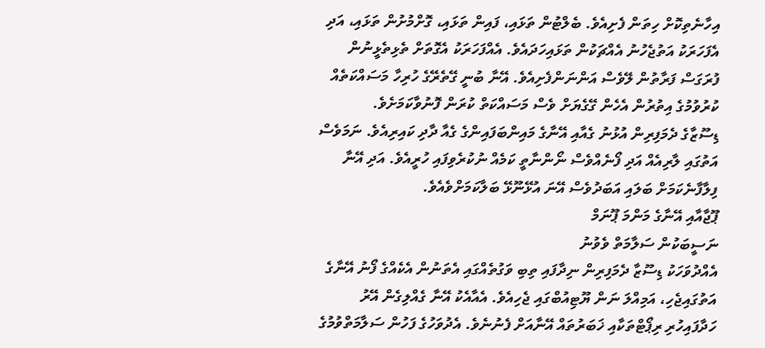އިހާނެތިކޮށް ހިތަން ފެށިއެވެ. ބެލްޓުން ތަޅައި، ފައިން ތަޅައި، ގޮށްމުށުން ތަޅައި، އަދި އެފަހަރަކު އަތުޖެހުނު އެއްޗަކުން ތަޅައިހަދައެވެ. އެއްފަހަރަކު އެގޮތަށް ތެޅިތެޅީނުން ފުރަގަސް ފަރާތުން ލޭވެސް އަންނަންފެށިއެވެ. އޭނާ ބުނީ ގޭތެރޭގެ ހުރިހާ މަސައްކަތެއް ކުރުވުމުގެ އިތުރުން އެހެން ގޭގެޔަށް ވެސް މަސައްކަތް ކުރަން ފޮނުވާކަމަށެވެ.
ޑިސޫޒާގެ ދެމަފިރިން އުޅުނު ގެއާއި އޭނާގެ މައިންބަފައިންގެ ގެއާ ދާދި ކައިރިއެވެ. ނަމަވެސް އަތުގައި ލާރިއެއް އަދި ފޯނެއްވެސް ނޯންނާތީ ކަމެއް ނުކުރެވިފައި ހުރީއެވެ. އަދި އޭނާ ފިލާފާނެކަމަށް ބަލައި އަބަދުވެސް އޭނަ އުޅޭނޫޅޭ ބަލާކަމަށްވެއެވެ.
ޕޫޖާއާއި އޭނާގެ މަންމަ ޕޫނަމް
ނަސީބަކުން ސަލާމަތް ވެވުނު
އެއްދުވަހަކު ޑިސޫޒާ ދެމަފިރިން ނިދާފައި ތިބި ވަގުތެއްގައި އެތަނުން އެކެއްގެ ފޯނު އޭނާގެ އަތުގައިޖެހި، އަމިއްލަ ނަން ޔޫޓިއުބްގައި ޖެހިއެވެ. އެއާއެކު އޭނާ ގެއްލިގެން އޭރު ހަދާފައިހުރި ރިޕޯޓްތަކާއި ޚަބަރުތައް އޭނާއަށް ފެނުނެވެ. އެދުވަހުގެ ފަހުން ސަލާމަތްވުމުގެ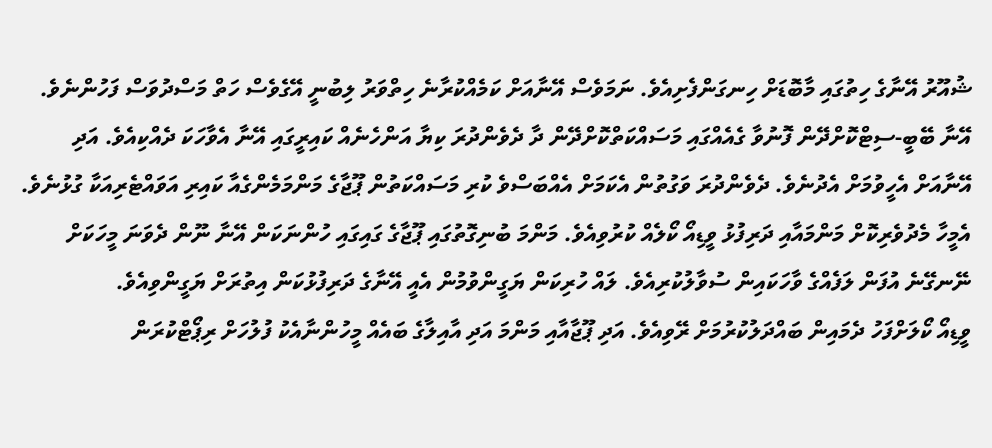ޝުއޫރު އޭނާގެ ހިތުގައި މާބޮޑަށް ހިނގަންފެށިއެވެ. ނަމަވެސް އޭނާއަށް ކަމެއްކުރާނެ ހިތްވަރު ލިބުނީ އޭގެވެސް ހަތް މަސްދުވަސް ފަހުންނެވެ.
އޭނާ ބޭބީ-ސިޓްކޮށްދޭން ފޮނުވާ ގެއެއްގައި މަސައްކަތްކޮށްދޭން ދާ ދެވެންދުރަ ކިޔާ އަންހެނެއް ކައިރީގައި އޭނާ އެވާހަކަ ދެއްކިއެވެ. އަދި އޭނާއަށް އެހީވުމަށް އެދުނެވެ. ދެވެންދުރަ ވަގުތުން އެކަމަށް އެއްބަސްވެ ކުރި މަސައްކަތުން ޕޫޖާގެ މަންމަމެންގެއާ ކައިރި އަވައްޓެރިއަކާ ގުޅުނެވެ. އެމީހާ މެދުވެރިކޮށް މަންމައާއި ދަރިފުޅު ވީޑިއޯ ކޯލެއް ކުރުވިއެވެ. މަންމަ ބުނިގޮތުގައި ޕޫޖާގެ ގައިގައި ހުންނަކަން އޭނާ ނޫން ދެވަނަ މީހަކަށް ނޭނގޭނެ އުފަން ލަފެއްގެ ވާހަކައިން ސުވާލުކުރިއެވެ. ލައް ހުރިކަން ޔަގީންވުމުން އެއީ އޭނާގެ ދަރިފުޅުކަން އިތުރަށް ޔަގީންވިއެވެ.
ވީޑިއޯ ކޯލަށްފަހު ދެމައިން ބައްދަލުކުރުމަށް ރޭވިއެވެ. އަދި ޕޫޖާއާއި މަންމަ އަދި އާއިލާގެ ބައެއް މީހުންނާއެކު ފުލުހަށް ރިޕޯޓްކުރަން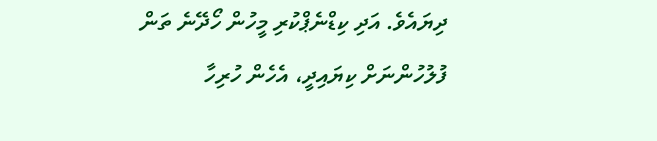ދިޔައެވެ. އަދި ކިޑްނެޕްކުރި މީހުން ހޯދޭނެ ތަން ފުލުހުންނަށް ކިޔައިދީ، އެހެން ހުރިހާ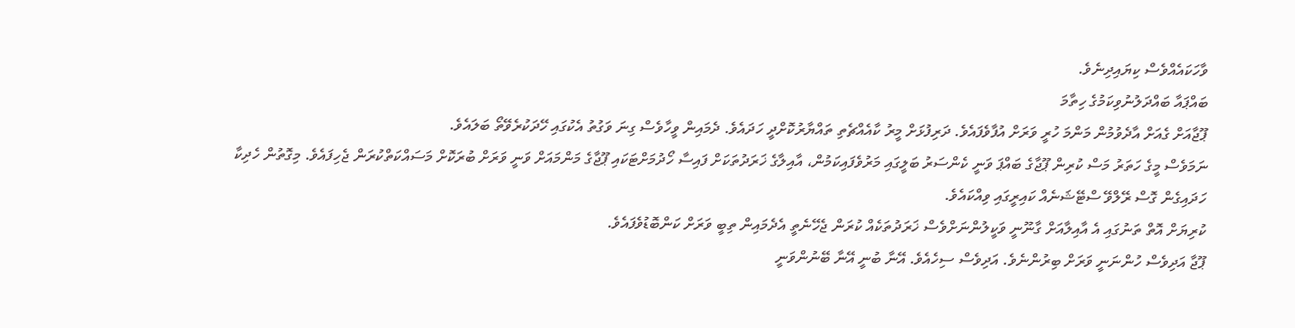ވާހަކައެއްވެސް ކިޔައިދިނެވެ.
ބައްޕައާ ބައްދަލުނުވިކަމުގެ ހިތާމަ
ޕޫޖާއަށް ގެއަށް އާދެވުމުން މަންމަ ހުރީ ވަރަށް އުފާވެފައެވެ. ދަރިފުޅަށް މީރު ކާއެއްޗެތި ތައްޔާރުކޮށްދީ ހަދައެވެ. ދެމައިން ވީހާވެސް ގިނަ ވަގުތު އެކުގައި ހޭދަކުރެވޭތޯ ބަލައެވެ.
ނަމަވެސް މީގެ ހަތަރު މަސް ކުރިން ޕޫޖާގެ ބައްޕަ ވަނީ ކެންސަރު ބަލީގައި މަރުވެފައިކަމުން، އާއިލާގެ ޚަރަދުތަކަށް ފައިސާ ހޯދުމަށްޓަކައި ޕޫޖާގެ މަންމައަށް ވަނީ ވަރަށް ބުރަކޮށް މަސައްކަތްކުރަން ޖެހިފައެވެ. މިގޮތުން ހެދިކާ ހަދައިގެން ގޮސް ރޭލްވޭ ސްޓޭޝަނެއް ކައިރީގައި ވިއްކައެވެ.
ކުރިޔަށް އޮތް ތަނުގައި އެ އާއިލާއަށް ގާނޫނީ ވަކީލުންނަށްވެސް ޚަރަދުތަކެއް ކުރަން ޖެހޭނެތީ އެދެމައިން ތިބީ ވަރަށް ކަންބޮޑުވެފައެވެ.
ޕޫޖާ އަދިވެސް ހުންނަނީ ވަރަށް ބިރުންނެވެ. އަދިވެސް ސިހެއެވެ. އޭނާ ބުނީ އޭނާ ބޭނުންވަނީ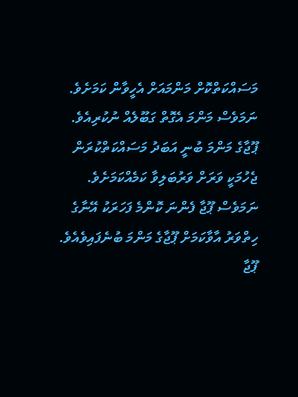މަސައްކަތްކޮށް މަންމައަށް އެހީވާން ކަމަށެވެ. ނަމަވެސް މަންމަ އެގޮތް ގަބޫލެއް ނުކުރިއެވެ. ޕޫޖާގެ މަންމަ ބުނީ އަބަދު މަސައްކަތްކުރަން ޖެހުމަކީ ވަރަށް ވަރުބަލިވާ ކަމެއްކަމަށެވެ. ނަމަވެސް ޕޫޖާ ފެންނަ ކޮންމެ ފަހަރަކު އޭނާގެ ހިތްވަރު އާވާކަމަށް ޕޫޖާގެ މަންމަ ބުނެފައިވެއެވެ.
ޕޫޖާ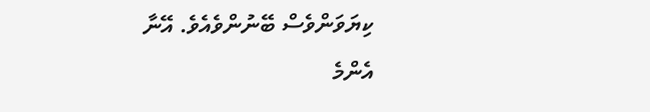ކިޔަވަންވެސް ބޭނުންވެއެވެ. އޭނާ އެންމެ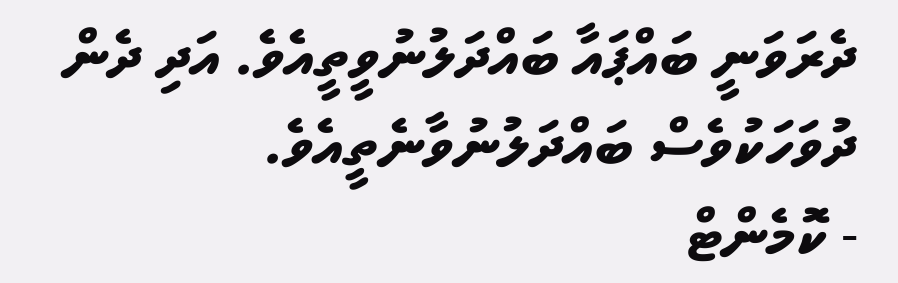ދެރަވަނީ ބައްޕައާ ބައްދަލުނުވީތީއެވެ. އަދި ދެން ދުވަހަކުވެސް ބައްދަލުނުވާނެތީއެވެ.
- ކޮމެންޓް